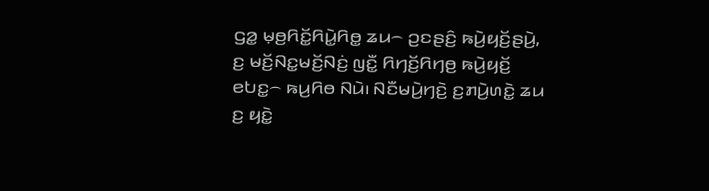ꤞꤤ꤭ ꤗ꤫ꤥ꤬ꤖꤢꤩ꤭ꤖꤣꤧ꤭ꤖꤥ꤭ ꤘꤣ꤮ ꤑꤢꤔꤢꤨ꤬ ꤒꤣꤧ꤬ꤟꤢꤩ꤬ꤔꤣꤧ꤬, ꤢ꤬ ꤗꤢꤩ꤬ꤡꤢ꤭ꤗꤢꤩ꤬ꤡꤢꤦ꤬ ꤜꤢꤪ꤭ ꤖꤚꤢꤩ꤬ꤖꤚꤥ꤬ ꤒꤣꤧ꤬ꤟꤢꤩ꤬ ꤕꤝꤢ꤭꤮ ꤒꤣ꤬ꤖꤥ ꤡꤣꤧ꤯ ꤡꤢꤪꤗꤣꤧ꤬ꤚꤢꤧ꤬ ꤢ꤬ꤊꤣꤧ꤬ꤛꤢꤧ꤭ ꤘꤣ ꤢ꤬ ꤟꤢꤧ꤭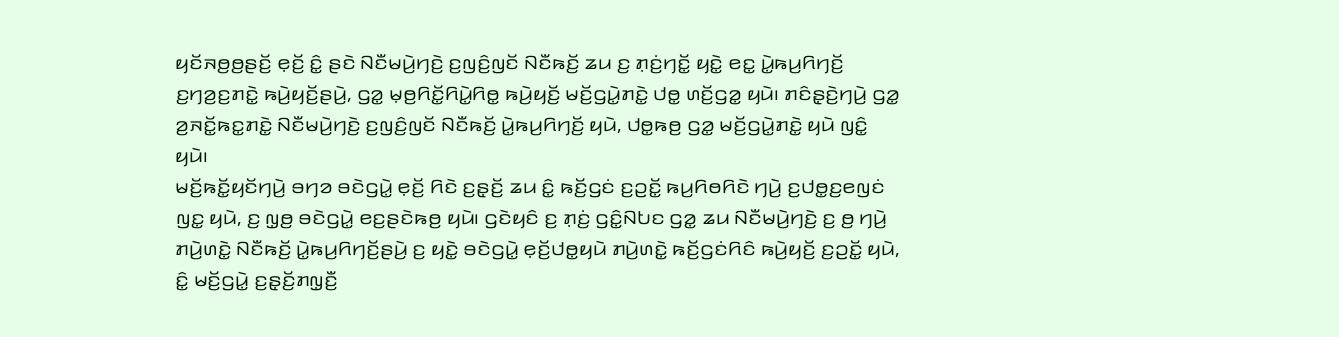ꤟꤢꤩꤏꤥ꤬ꤥ꤬ꤔꤢꤩ꤬ ꤕ꤫ꤢꤩ꤬ ꤢꤨ꤭ ꤔꤢꤧ ꤡꤢꤪꤗꤣꤧ꤬ꤚꤢꤧ꤬ ꤢ꤬ꤜꤢꤨ꤬ꤜꤢꤩ ꤡꤢꤪꤒꤢꤩ꤬ ꤘꤣ ꤢ꤬ ꤊ꤫ꤢꤦ꤬ꤚꤢꤩ꤭ ꤟꤢꤧ꤭ ꤕꤢ꤭ ꤣꤧ꤭ꤒꤣ꤬ꤖꤚꤢꤩ꤬ ꤢ꤬ꤚꤤ꤬ꤢ꤬ꤊꤢꤧ꤭ ꤒꤣꤧ꤬ꤟꤢꤩ꤬ꤔꤣꤧ꤬, ꤞꤤ꤭ ꤗ꤫ꤥ꤬ꤖꤢꤩ꤭ꤖꤣꤧ꤭ꤖꤥ꤭ ꤒꤣꤧ꤬ꤟꤢꤩ꤬ ꤗꤢꤩ꤬ꤞꤣꤧ꤭ꤊꤢꤧ꤭ ꤓꤥ꤭ ꤛꤢꤩ꤬ꤞꤤ꤭ ꤟꤣꤧ꤯ ꤊꤢꤨꤔ꤫ꤢꤧ꤬ꤚꤣꤧ꤬ ꤞꤤ꤭ ꤤ꤬ꤏꤢꤩ꤭ꤒꤢ꤭ꤊꤢꤧ꤭ ꤡꤢꤪꤗꤣꤧ꤬ꤚꤢꤧ꤬ ꤢ꤬ꤜꤢꤨ꤬ꤜꤢꤩ ꤡꤢꤪꤒꤢꤩ꤬ ꤣꤧ꤭ꤒꤣ꤬ꤖꤚꤢꤩ꤬ ꤟꤣꤧ, ꤓꤥ꤭ꤒꤥ꤬ ꤞꤤ꤭ ꤗꤢꤩ꤬ꤞꤣꤧ꤭ꤊꤢꤧ꤭ ꤟꤣꤧ ꤜꤢꤨ꤭ ꤟꤣꤧ꤯
ꤗꤢꤩ꤬ꤒꤢꤩ꤭ꤟꤢꤩꤚꤣꤧ꤬ ꤋꤚꤤ ꤋꤢꤧꤞꤣꤧ꤭ ꤕ꤫ꤢꤩ꤬ ꤖꤢꤧ ꤢ꤬ꤔ꤫ꤢꤩ꤬ ꤘꤣ ꤢꤨ꤭ ꤒꤢꤩ꤬ꤞꤢꤦ ꤢ꤬ꤑꤢꤩ꤭ ꤒꤣ꤬ꤖꤥꤖꤢꤧ ꤚꤣꤧ꤬ ꤢ꤬ꤓꤥ꤭ꤢ꤬ꤕꤜꤢꤦ ꤜꤢ꤭ ꤟꤣꤧ, ꤢ꤬ ꤜ꤫ꤥ꤬ ꤋꤢꤧꤞꤣꤧ꤭ ꤕꤢ꤬ꤔꤢꤧꤒꤥ꤬ ꤟꤣꤧ꤯ ꤞꤢꤧꤟꤢꤨ ꤢ꤬ ꤊ꤫ꤢꤦ꤬ ꤞꤢꤨ꤭ꤡꤝꤢ ꤞꤤ꤭ ꤘꤣ ꤡꤢꤪꤗꤣꤧ꤬ꤚꤢꤧ꤬ ꤢ꤬ ꤥ꤬ ꤚꤣꤧ꤬ ꤊꤣꤧ꤬ꤛꤢꤧ꤭ ꤡꤢꤪꤒꤢꤩ꤬ ꤣꤧ꤭ꤒꤣ꤬ꤖꤚꤢꤩ꤬ꤔꤣꤧ꤬ ꤢ꤬ ꤟꤢꤧ꤭ ꤋꤢꤧꤞꤣꤧ꤭ ꤕ꤫ꤢꤩ꤬ꤓꤥ꤭ꤟꤣꤧ ꤊꤣꤧ꤬ꤛꤢꤧ꤭ ꤒꤢꤩ꤬ꤞꤢꤦꤖꤢꤨ ꤒꤣꤧ꤬ꤟꤢꤩ꤬ ꤢ꤬ꤑꤢꤩ꤭ ꤟꤣꤧ, ꤢꤨ꤭ ꤗꤢꤩ꤬ꤞꤣꤧ꤭ ꤢ꤬ꤔ꤫ꤢꤩ꤬ꤊꤜ꤫ꤢꤪ꤬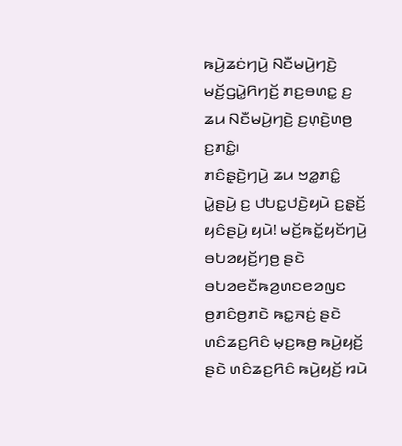ꤒꤣꤧ꤬ꤘꤢꤦꤚꤣꤧ꤬ ꤡꤢꤪꤗꤣꤧ꤬ꤚꤢꤧ꤬ ꤗꤢꤩ꤬ꤞꤣꤧ꤭ꤖꤚꤢꤩ꤬ ꤊꤢ꤬ꤋꤛꤢ꤭ ꤢ꤬ ꤘꤣ ꤡꤢꤪꤗꤣꤧ꤬ꤚꤢꤧ꤬ ꤢ꤬ꤛ꤫ꤢꤧ꤬ꤛꤥ꤬ ꤢ꤬ꤊꤢꤨ꤭꤯
ꤊꤢꤨꤔ꤫ꤢꤧ꤬ꤚꤣꤧ꤬ ꤘꤣ ꤠꤤ꤭ꤊꤢꤨ꤭ ꤣꤧ꤭ꤔꤣꤧ꤬ ꤢ꤬ ꤓꤝꤢ꤭ꤓꤢꤧ꤬ꤟꤣꤧ ꤢ꤬ꤔ꤫ꤢꤩ꤬ ꤟꤢꤨꤔꤣꤧ꤬ ꤟꤣꤧ! ꤗꤢꤩ꤬ꤒꤢꤩ꤭ꤟꤢꤩꤚꤣꤧ꤬ ꤋꤝꤤꤟꤢꤩ꤬ꤚꤥ꤬ ꤔꤢꤧ ꤋꤝꤤꤕꤢꤪꤒꤤ꤬ꤛꤢꤕꤤꤜꤢ ꤥ꤬ꤊꤢꤨꤥ꤬ꤊꤢꤧ ꤒꤢ꤭ꤏꤢꤦ꤬ ꤔꤢꤧ ꤛꤢꤨꤘꤢ꤬ꤖꤢꤨ ꤗ꤫ꤢ꤬ꤒꤥ꤬ ꤒꤣꤧ꤬ꤟꤢꤩ꤬ ꤔꤢꤧ ꤛꤢꤨꤘꤢ꤬ꤖꤢꤨ ꤒꤣꤧ꤬ꤟꤢꤩ꤬ ꤙꤣꤧ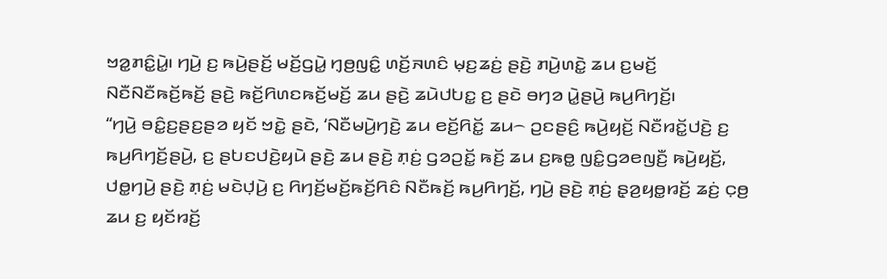ꤠꤤ꤭ꤊꤢꤨ꤭ꤣꤧ꤭꤯ ꤚꤣꤧ꤬ ꤢ꤬ ꤒꤣꤧ꤬ꤔꤢꤩ꤬ ꤗꤢꤩ꤬ꤞꤣꤧ꤭ ꤚ꤫ꤥ꤬ꤜꤢꤨ꤭ ꤛꤢꤩ꤬ꤏꤛꤢꤨ ꤗ꤫ꤢ꤬ꤘꤢꤦ꤬ ꤔꤢꤧ꤬ ꤊꤣꤧ꤬ꤛꤢꤧ꤭ ꤘꤣ ꤢ꤬ꤗꤢꤩ꤬ ꤡꤢꤪꤡꤢꤪꤒꤢꤩ꤬ꤒꤢꤩ꤬ ꤔꤢꤧ꤬ ꤒꤢꤩ꤬ꤖꤛꤢꤒꤢꤩ꤬ꤗꤢꤩ꤬ ꤘꤣ ꤔꤢꤧ꤬ ꤘꤣꤧꤓꤝꤢ꤭ ꤢ꤬ ꤔꤢꤧ ꤋꤚꤤ ꤣꤧ꤭ꤔꤣꤧ꤬ ꤒꤣ꤬ꤖꤚꤢꤩ꤬꤯
“ꤚꤣꤧ꤬ ꤋꤢꤨ꤭ꤢ꤬ꤔꤢ꤬ꤔꤤ ꤟꤢꤩ ꤠꤢꤧ꤭ ꤔꤢꤧ, ‘ꤡꤢꤪꤗꤣꤧ꤬ꤚꤢꤧ꤬ ꤘꤣ ꤕꤢꤩ꤬ꤖꤢꤩ꤭ ꤘꤣ꤮ ꤑꤢꤔꤢꤨ꤬ ꤒꤣꤧ꤬ꤟꤢꤩ꤬ ꤡꤢꤪꤙꤢꤩ꤭ꤓꤢꤧ꤬ ꤢ꤬ ꤒꤣ꤬ꤖꤚꤢꤩ꤬ꤔꤣꤧ꤬, ꤢ꤬ ꤔꤝꤢꤓꤢꤧ꤬ꤟꤣꤧ ꤔꤢꤧ꤬ ꤘꤣ ꤔꤢꤧ꤬ ꤊ꤫ꤢꤦ꤬ ꤞꤤꤑꤢꤩ꤭ ꤒꤢꤩ꤬ ꤘꤣ ꤢ꤬ꤒꤥ꤭ ꤜꤢꤨ꤭ꤞꤤꤕꤜꤢꤪ꤬ ꤒꤣꤧ꤬ꤟꤢꤩ꤬, ꤓꤥ꤭ꤚꤣꤧ꤬ ꤔꤢꤧ꤬ ꤊ꤫ꤢꤦ꤬ ꤗꤢꤧꤓ꤫ꤣꤧ꤬ ꤢ꤬ ꤖꤚꤢꤩ꤬ꤗꤢꤩ꤬ꤒꤢꤩ꤬ꤖꤢꤨ ꤡꤢꤪꤒꤢꤩ꤬ ꤒꤣ꤬ꤖꤚꤢꤩ꤬, ꤚꤣꤧ꤬ ꤔꤢꤧ꤬ ꤊ꤫ꤢꤦ꤬ ꤔ꤫ꤤ꤬ꤟꤥ꤭ꤙꤢꤩ꤬ ꤘꤢꤦ꤬ ꤍ꤫ꤥ꤬ ꤘꤣ ꤢ꤬ ꤟꤢꤩꤙꤢꤩ꤬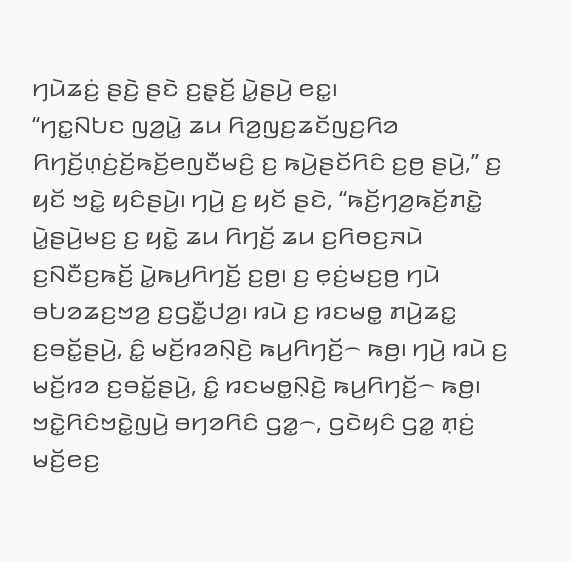ꤚꤣꤧꤘꤢꤦ꤬ ꤔꤢꤧ꤬ ꤔꤢꤧ ꤢ꤬ꤔ꤫ꤢꤩ꤬ ꤣꤧ꤭ꤔꤣꤧ꤬ ꤕꤢ꤭꤯
“ꤚꤢ꤭ꤡꤝꤢ ꤜꤤ꤬ꤣꤧ꤭ ꤘꤣ ꤖꤤ꤬ꤜꤢ꤬ꤘꤢꤩꤜꤢ꤬ꤖꤤ ꤖꤚꤢꤩ꤬ꤛ꤫ꤢꤦ꤬ꤢꤩ꤬ꤒꤢꤩ꤬ꤕꤜꤢꤪꤗꤢꤨ꤬ ꤢ꤬ ꤒꤣꤧ꤬ꤔꤢꤩꤖꤢꤨ ꤢ꤬ꤥ꤬ ꤔꤣꤧ꤬,” ꤢ꤬ ꤟꤢꤩ ꤠꤢꤧ꤭ ꤟꤢꤨꤔꤣꤧ꤬꤯ ꤚꤣꤧ꤬ ꤢ꤬ ꤟꤢꤩ ꤔꤢꤧ, “ꤒꤢꤩ꤬ꤚꤤ꤬ꤒꤢꤩ꤬ꤊꤢꤧ꤭ ꤣꤧ꤭ꤔꤣꤧ꤬ꤗꤢ꤬ ꤢ꤬ ꤟꤢꤧ꤭ ꤘꤣ ꤖꤚꤢꤩ꤬ ꤘꤣ ꤢ꤬ꤖꤥꤢ꤬ꤏꤣꤧ ꤢ꤬ꤡꤢꤪꤢ꤬ꤒꤢꤩ꤬ ꤣꤧ꤭ꤒꤣ꤬ꤖꤚꤢꤩ꤬ ꤢ꤬ꤥ꤬꤯ ꤢ꤬ ꤕ꤫ꤢꤦ꤬ꤗꤢ꤬ꤥ꤬ ꤚꤣꤧ ꤋꤝꤤꤘꤢ꤬ꤠꤤ꤬ ꤢ꤬ꤞꤢꤪ꤭ꤓꤤ꤬꤯ ꤙꤣꤧ ꤢ꤬ ꤙꤢꤗꤥ꤭ ꤊꤣꤧ꤬ꤘꤢ꤭ ꤢ꤬ꤋꤢꤩ꤭ꤔꤣꤧ꤬, ꤢꤨ꤭ ꤗꤢꤩ꤬ꤙꤤꤡ꤫ꤢꤧ꤬ ꤒꤣ꤬ꤖꤚꤢꤩ꤬꤮ ꤒꤥ꤬꤯ ꤚꤣꤧ꤬ ꤙꤣꤧ ꤢ꤬ ꤗꤢꤩ꤬ꤙꤤ ꤢ꤬ꤋꤢꤩ꤭ꤔꤣꤧ꤬, ꤢꤨ꤭ ꤙꤢꤗꤥ꤭ꤡ꤫ꤢꤧ꤬ ꤒꤣ꤬ꤖꤚꤢꤩ꤬꤮ ꤒꤥ꤬꤯
ꤠꤢꤧ꤭ꤖꤢꤨꤠꤢꤧ꤭ꤜꤣꤧ꤬ ꤋꤚꤤꤖꤢꤨ ꤞꤤ꤭꤮, ꤞꤢꤧꤟꤢꤨ ꤞꤤ꤭ ꤊ꤫ꤢꤦ꤬ ꤗꤢꤩ꤬ꤕꤢ꤬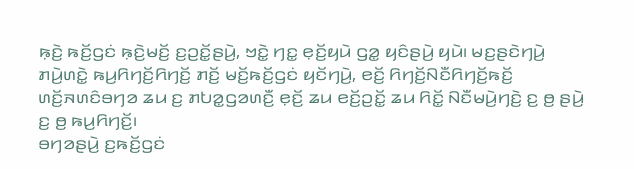ꤒ꤫ꤢꤧ꤬ ꤒꤢꤩ꤬ꤞꤢꤦ ꤒ꤫ꤢꤧ꤬ꤗꤢꤩ꤬ ꤢ꤬ꤑꤢꤩ꤭ꤔꤣꤧ꤬, ꤠꤢꤧ꤭ ꤚꤢ꤭ ꤕ꤫ꤢꤩ꤬ꤟꤣꤧ ꤞꤤ꤭ ꤟꤢꤨꤔꤣꤧ꤬ ꤟꤣꤧ꤯ ꤗꤢ꤬ꤔꤢꤧꤚꤣꤧ꤬ ꤊꤣꤧ꤬ꤛꤢꤧ꤭ ꤒꤣ꤬ꤖꤚꤢꤩ꤬ꤖꤚꤢꤩ꤬ ꤊꤢꤩ꤬ ꤗꤢꤩ꤬ꤒꤢꤩ꤬ꤞꤢꤦ ꤟꤢꤩꤚꤣꤧ꤬, ꤕꤢꤩ꤬ ꤖꤚꤢꤩ꤬ꤡꤢꤪꤖꤚꤢꤩ꤬ꤒꤢꤩ꤬ ꤛꤢꤩ꤬ꤏꤛꤢꤨꤋꤚꤤ ꤘꤣ ꤢ꤬ ꤊꤝꤤ꤭ꤞꤤꤛꤢꤪ꤬ ꤕ꤫ꤢꤩ꤬ ꤘꤣ ꤕꤢꤩ꤬ꤑꤢꤩ꤭ ꤘꤣ ꤖꤢꤩ꤭ ꤡꤢꤪꤗꤣꤧ꤬ꤚꤢꤧ꤬ ꤢ꤬ ꤥ꤬ ꤔꤣꤧ꤬ ꤢ꤬ ꤥ꤬ ꤒꤣ꤬ꤖꤚꤢꤩ꤬꤯
ꤋꤚꤤꤔꤣꤧ꤬ ꤢ꤬ꤒꤢꤩ꤬ꤞꤢꤦ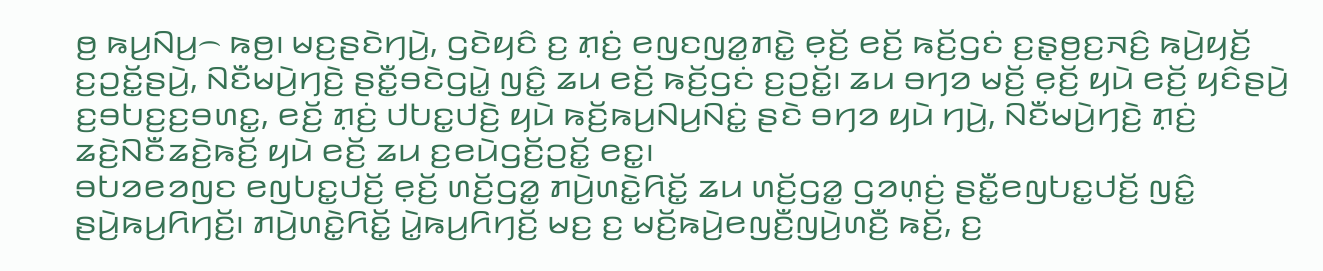ꤥ꤬ ꤒꤣ꤬ꤡꤣ꤬꤮ ꤒꤥ꤬꤯ ꤗꤢ꤬ꤔꤢꤧꤚꤣꤧ꤬, ꤞꤢꤧꤟꤢꤨ ꤢ꤬ ꤊ꤫ꤢꤦ꤬ ꤕꤜꤢꤜꤤ꤭ꤊꤢꤧ꤭ ꤕ꤫ꤢꤩ꤬ ꤕꤢꤩ꤬ ꤒꤢꤩ꤬ꤞꤢꤦ ꤢ꤬ꤔ꤫ꤥ꤬ꤢ꤬ꤏꤢꤨ꤬ ꤒꤣꤧ꤬ꤟꤢꤩ꤬ ꤢ꤬ꤑꤢꤩ꤭ꤔꤣꤧ꤬, ꤡꤢꤪꤗꤣꤧ꤬ꤚꤢꤧ꤬ ꤔꤢꤪ꤭ꤋꤢꤧꤞꤣꤧ꤭ ꤜꤢꤨ꤭ ꤘꤣ ꤕꤢꤩ꤬ ꤒꤢꤩ꤬ꤞꤢꤦ ꤢ꤬ꤑꤢꤩ꤭꤯ ꤘꤣ ꤋꤚꤤ ꤗꤢꤩ꤬ ꤕ꤫ꤢꤩ꤬ ꤟꤣꤧ ꤕꤢꤩ꤬ ꤟꤢꤨꤔꤣꤧ꤬ ꤢ꤬ꤋꤝꤢ꤬ꤢ꤬ꤋꤛꤢ꤭, ꤕꤢꤩ꤬ ꤊ꤫ꤢꤦ꤬ ꤓꤝꤢ꤭ꤓꤢꤧ꤬ ꤟꤣꤧ ꤒꤢꤩ꤬ꤒꤣ꤬ꤡꤣ꤬ꤡꤢꤦ꤭ ꤔꤢꤧ ꤋꤚꤤ ꤟꤣꤧ ꤚꤣꤧ꤬, ꤡꤢꤪꤗꤣꤧ꤬ꤚꤢꤧ꤬ ꤊ꤫ꤢꤦ꤬ ꤘꤢꤧ꤬ꤡꤢꤪꤘꤢꤧ꤬ꤒꤢꤩ꤬ ꤟꤣꤧ ꤕꤢꤩ꤬ ꤘꤣ ꤢ꤬ꤕꤣꤧꤞꤢꤩ꤬ꤑꤢꤩ꤭ ꤕꤢ꤭꤯
ꤋꤝꤤꤕꤤꤜꤢ ꤕꤜꤝꤢ꤭ꤓꤢꤩ꤬ ꤕ꤫ꤢꤩ꤬ ꤛꤢꤩ꤬ꤞꤤ꤭ ꤊꤣꤧ꤬ꤛꤢꤧ꤭ꤖꤢꤩ꤭ ꤘꤣ ꤛꤢꤩ꤬ꤞꤤ꤭ ꤞꤤꤛ꤫ꤢꤦ꤬ ꤔꤢꤪ꤭ꤕꤜꤝꤢ꤭ꤓꤢꤩ꤬ ꤜꤢꤨ꤭ ꤔꤣꤧ꤬ꤒꤣ꤬ꤖꤚꤢꤩ꤬꤯ ꤊꤣꤧ꤬ꤛꤢꤧ꤭ꤖꤢꤩ꤭ ꤣꤧ꤭ꤒꤣ꤬ꤖꤚꤢꤩ꤬ ꤗꤢ꤬ ꤢ꤬ ꤗꤢꤩ꤬ꤒꤣꤧ꤬ꤕꤜꤢꤪ꤬ꤜꤣꤧ꤬ꤛꤢꤪ꤬ ꤒꤢꤩ꤬, ꤢ꤬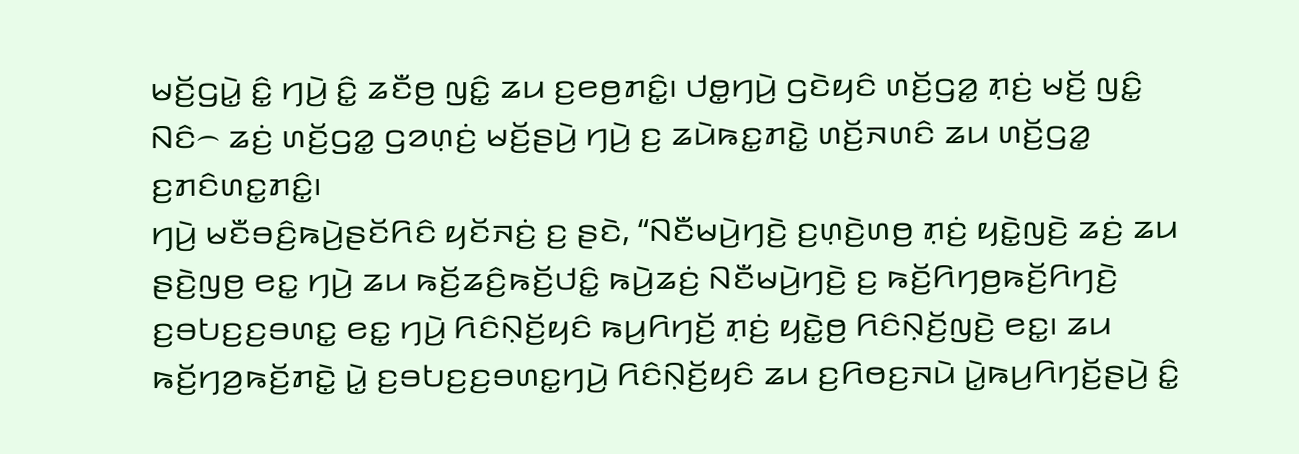ꤗꤢꤩ꤬ꤞꤣꤧ꤭ ꤢꤨ꤭ ꤚꤣꤧ꤬ ꤢꤨ꤭ ꤘꤢꤪꤥ꤬ ꤜꤢꤨ꤭ ꤘꤣ ꤢ꤬ꤕꤥ꤬ꤊꤢꤨ꤭꤯ ꤓꤥ꤭ꤚꤣꤧ꤬ ꤞꤢꤧꤟꤢꤨ ꤛꤢꤩ꤬ꤞꤤ꤭ ꤊ꤫ꤢꤦ꤬ ꤗꤢꤩ꤬ ꤜꤢꤨ꤭ ꤡꤢꤨ꤮ ꤘꤢꤦ꤬ ꤛꤢꤩ꤬ꤞꤤ꤭ ꤞꤤꤛ꤫ꤢꤦ꤬ ꤗꤢꤩ꤬ꤔꤣꤧ꤬ ꤚꤣꤧ꤬ ꤢ꤬ ꤘꤣꤧꤒꤢ꤭ꤊꤢꤧ꤭ ꤛꤢꤩ꤬ꤏꤛꤢꤨ ꤘꤣ ꤛꤢꤩ꤬ꤞꤤ꤭ ꤢ꤬ꤊꤢꤨꤛꤢ꤭ꤊꤢꤨ꤭꤯
ꤚꤣꤧ꤬ ꤗꤢꤪꤋꤢꤨ꤬ꤒꤣꤧ꤬ꤔꤢꤩꤖꤢꤨ ꤟꤢꤩꤏꤢꤦ꤬ ꤢ꤬ ꤔꤢꤧ, “ꤡꤢꤪꤗꤣꤧ꤬ꤚꤢꤧ꤬ ꤢ꤬ꤛ꤫ꤢꤧ꤬ꤛꤥ꤬ ꤊ꤫ꤢꤦ꤬ ꤟꤢꤧ꤭ꤜꤢꤧ꤬ ꤘꤢꤦ꤬ ꤘꤣ ꤔꤢꤧ꤬ꤜꤥ꤬ ꤕꤢ꤭ ꤚꤣꤧ꤬ ꤘꤣ ꤒꤢꤩ꤬ꤘꤢꤨ꤬ꤒꤢꤩ꤬ꤓꤢꤨ꤭ ꤒꤣꤧ꤬ꤘꤢꤦ꤬ ꤡꤢꤪꤗꤣꤧ꤬ꤚꤢꤧ꤬ ꤢ꤬ ꤒꤢꤩ꤬ꤖꤚꤥ꤬ꤒꤢꤩ꤬ꤖꤚꤢꤧ꤬ ꤢ꤬ꤋꤝꤢ꤬ꤢ꤬ꤋꤛꤢ꤭ ꤕꤢ꤭ ꤚꤣꤧ꤬ ꤖꤢꤨꤡ꤫ꤢꤩ꤬ꤟꤢꤨ ꤒꤣ꤬ꤖꤚꤢꤩ꤬ ꤊ꤫ꤢꤦ꤬ ꤟꤢꤧ꤭ꤥ꤬ ꤖꤢꤨꤡ꤫ꤢꤩ꤬ꤜꤢꤧ꤬ ꤕꤢ꤭꤯ ꤘꤣ ꤒꤢꤩ꤬ꤚꤤ꤬ꤒꤢꤩ꤬ꤊꤢꤧ꤭ ꤣꤧ꤭ ꤢ꤬ꤋꤝꤢ꤬ꤢ꤬ꤋꤛꤢ꤭ꤚꤣꤧ꤬ ꤖꤢꤨꤡ꤫ꤢꤩ꤬ꤟꤢꤨ ꤘꤣ ꤢ꤬ꤖꤥꤢ꤬ꤏꤣꤧ ꤣꤧ꤭ꤒꤣ꤬ꤖꤚꤢꤩ꤬ꤔꤣꤧ꤬ ꤢꤨ꤭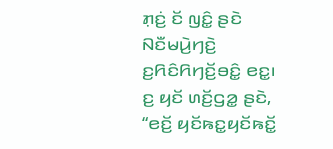ꤊ꤫ꤢꤦ꤬ ꤢꤩ ꤜꤢꤨ꤭ ꤔꤢꤧ ꤡꤢꤪꤗꤣꤧ꤬ꤚꤢꤧ꤬ ꤢ꤬ꤖꤢꤨꤖꤚꤢꤩ꤬ꤋꤢꤨ꤭ ꤕꤢ꤭꤯
ꤢ꤬ ꤟꤢꤩ ꤛꤢꤩ꤬ꤞꤤ꤭ ꤔꤢꤧ, “ꤕꤢꤩ꤬ ꤟꤢꤩꤒꤢ꤭ꤟꤢꤩꤒꤢꤩ꤭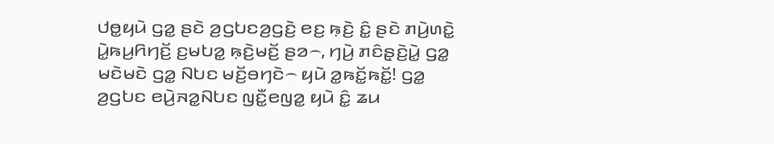ꤓꤥ꤭ꤟꤣꤧ ꤞꤤ꤭ ꤔꤢꤧ ꤤ꤬ꤞꤝꤢꤤ꤬ꤞꤢꤧ꤬ ꤕꤢ꤬ ꤒ꤫ꤢꤧ꤬ ꤢꤨ꤭ ꤔꤢꤧ ꤊꤣꤧ꤬ꤛꤢꤧ꤭ ꤣꤧ꤭ꤒꤣ꤬ꤖꤚꤢꤩ꤬ ꤢ꤬ꤗꤝꤤ꤭ ꤒ꤫ꤢꤧ꤬ꤗꤢꤩ꤬ ꤔꤤ꤮, ꤚꤣꤧ꤬ ꤊꤢꤨꤔ꤫ꤢꤧ꤬ꤣꤧ꤭ ꤞꤤ꤭ ꤗꤢꤧꤗꤢꤧ ꤞꤤ꤭ ꤡꤝꤢ ꤗꤢꤩ꤬ꤋꤚꤢꤧ꤮ ꤟꤣꤧ ꤤ꤭ꤒꤢꤩ꤭ꤒꤢꤩ꤭! ꤞꤤ꤭ ꤤ꤬ꤞꤝꤢ ꤕꤣꤧ꤬ꤏꤤ꤭ꤡꤝꤢ ꤜꤢꤪ꤭ꤕꤜꤤ꤭ ꤟꤣꤧ ꤢꤨ꤭ ꤘꤣ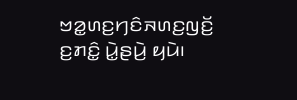ꤠꤤ꤭ꤛꤢ꤬ꤚꤢꤨꤏꤛꤢ꤬ꤜꤢꤩ꤬ ꤢ꤬ꤊꤢꤨ꤭ ꤣꤧ꤭ꤔꤣꤧ꤬ ꤟꤣꤧ꤯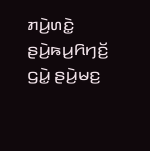ꤊꤣꤧ꤬ꤛꤢꤧ꤭ ꤔꤣꤧ꤬ꤒꤣ꤬ꤖꤚꤢꤩ꤬ ꤞꤣꤧ꤭ ꤔꤣꤧ꤬ꤗꤢ꤬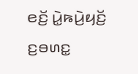ꤕꤢꤩ꤬ ꤣꤧ꤭ꤒꤣꤧ꤬ꤟꤢꤩ꤬ ꤢ꤬ꤋꤛꤢ꤭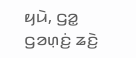ꤟꤣꤧ, ꤞꤤ꤭ ꤞꤤꤛ꤫ꤢꤦ꤬ ꤘꤢꤧ꤬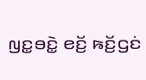ꤜꤢ꤭ꤋꤢꤧ꤭ ꤕꤢꤩ꤬ ꤒꤢꤩ꤬ꤞꤢꤦ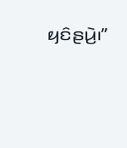ꤟꤢꤨꤔꤣꤧ꤬꤯”